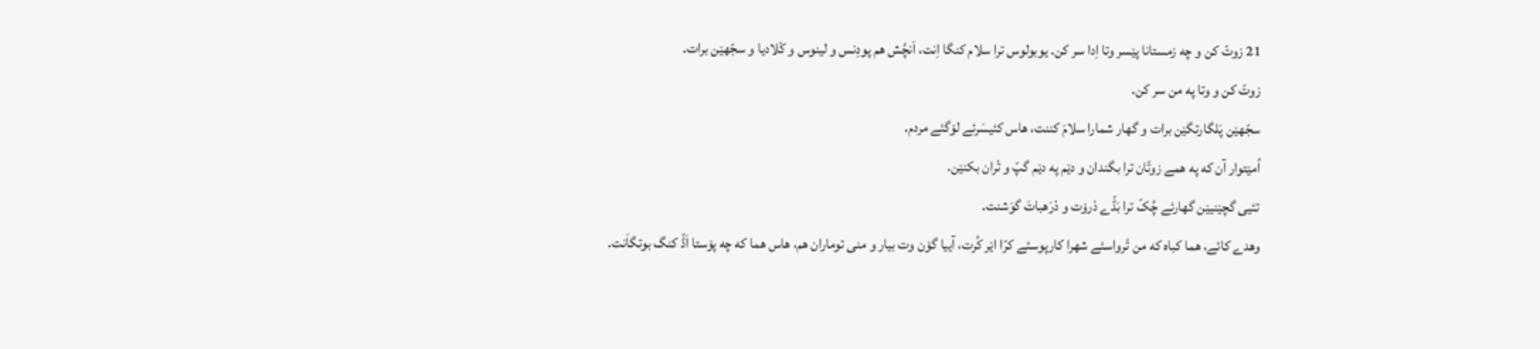21 زوتّ کن و چه زمستانا پێسر وتا اِدا سر کن. یوبولوس ترا سلام کنگا اِنت، اَنچُش هم پودِنس و لینوس و کْلادیا و سجّهێن برات.
زوتّ کن و وتا په من سر کن.
سجّهێن پَلگارتگێن برات و گهار شمارا سلامَ کننت، هاس کئیسَرئے لۆگئے مردم.
اُمێتوار آن که په همے زوتّان ترا بگندان و دێم په دێم گپّ و تْران بکنێن.
تئیی گچێنیێن گهارئے چُکّ ترا بَڈّے دْرۆت و دْرَهباتَ گوَشنت.
وهدے کائے، هما کباه که من تْرواسئے شهرا کارپوسئے کرّا اێر کُرت، آییا گۆن وت بیار و منی توماران هم، هاس هما که چه پۆستا اَڈّ کنگ بوتگاَنت.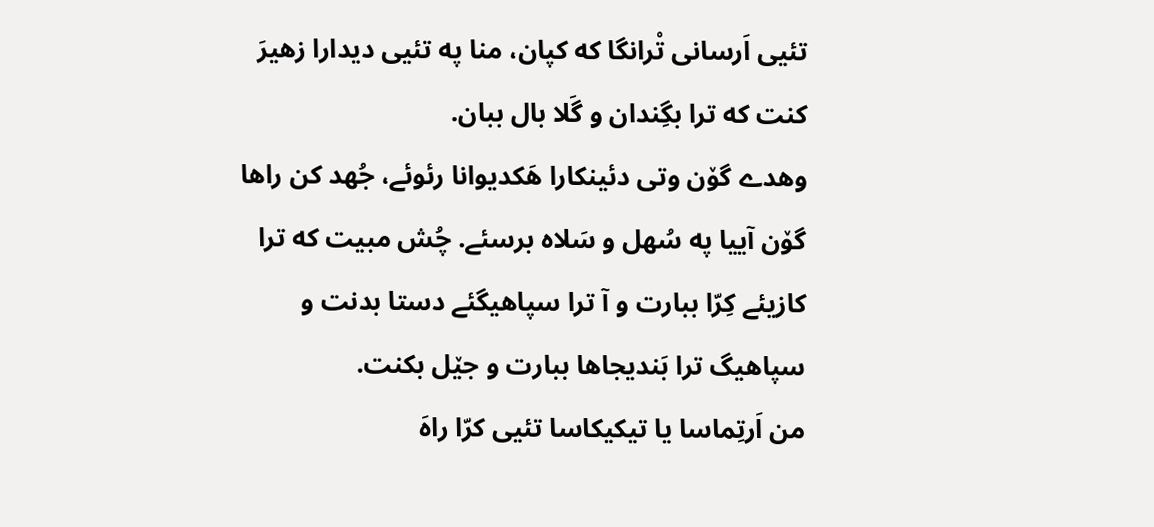تئیی اَرسانی تْرانگا که کپان، منا په تئیی دیدارا زهیرَ کنت که ترا بگِندان و گَلا بال ببان.
وهدے گۆن وتی دئینکارا هَکدیوانا رئوئے، جُهد کن راها گۆن آییا په سُهل و سَلاه برسئے. چُش مبیت که ترا کازیئے کِرّا ببارت و آ ترا سپاهیگئے دستا بدنت و سپاهیگ ترا بَندیجاها ببارت و جێل بکنت.
من اَرتِماسا یا تیکیکاسا تئیی کرّا راهَ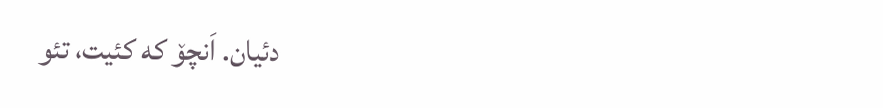دئیان. اَنچۆ که کئیت، تئو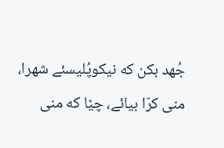جُهد بکن که نیکوپُلیسئے شهرا، منی کرّا بیائے، چێا که منی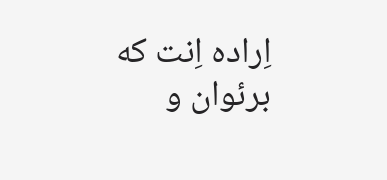اِراده اِنت که برئوان و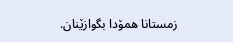زمستانا همۆدا بگوازێنان.